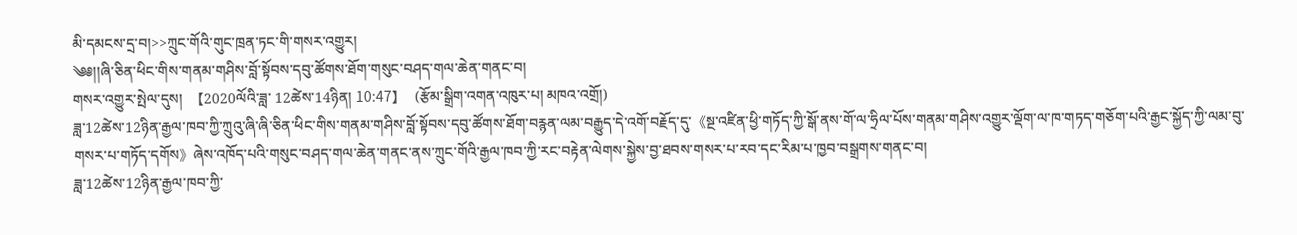མི་དམངས་དྲ་བ།>>ཀྲུང་གོའི་གུང་ཁྲན་ཏང་གི་གསར་འགྱུར།
༄༅།།ཞི་ཅིན་ཕིང་གིས་གནམ་གཤིས་བློ་སྟོབས་དབུ་ཚོགས་ཐོག་གསུང་བཤད་གལ་ཆེན་གནང་བ།
གསར་འགྱུར་སྤེལ་དུས།  【2020ལོའི་ཟླ་ 12ཚེས་14ཉིན། 10:47】   (རྩོམ་སྒྲིག་འགན་འཁུར་པ། མཁའ་འགྲོ།)
ཟླ་12ཚེས་12ཉིན་རྒྱལ་ཁབ་ཀྱི་ཀྲུའུ་ཞི་ཞི་ཅིན་ཕིང་གིས་གནམ་གཤིས་བློ་སྟོབས་དབུ་ཚོགས་ཐོག་བརྙན་ལམ་བརྒྱུད་དེ་འགོ་བརྗོད་དུ་《སྔ་འཛིན་ཕྱི་གཏོད་ཀྱི་སྒོ་ནས་གོ་ལ་ཧྲིལ་པོས་གནམ་གཤིས་འགྱུར་ལྡོག་ལ་ཁ་གཏད་གཅོག་པའི་རྒྱང་སྐྱོད་ཀྱི་ལམ་བུ་གསར་པ་གཏོད་དགོས》ཞེས་འཁོད་པའི་གསུང་བཤད་གལ་ཆེན་གནང་ནས་ཀྲུང་གོའི་རྒྱལ་ཁབ་ཀྱི་རང་བརྟེན་ལེགས་སྐྱེས་བྱ་ཐབས་གསར་པ་རབ་དང་རིམ་པ་ཁྱབ་བསྒྲགས་གནང་བ།
ཟླ་12ཚེས་12ཉིན་རྒྱལ་ཁབ་ཀྱི་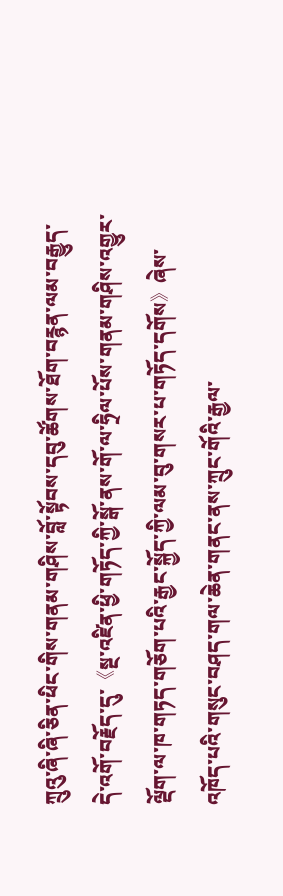ཀྲུའུ་ཞི་ཞི་ཅིན་ཕིང་གིས་གནམ་གཤིས་བློ་སྟོབས་དབུ་ཚོགས་ཐོག་བརྙན་ལམ་བརྒྱུད་དེ་འགོ་བརྗོད་དུ་《སྔ་འཛིན་ཕྱི་གཏོད་ཀྱི་སྒོ་ནས་གོ་ལ་ཧྲིལ་པོས་གནམ་གཤིས་འགྱུར་ལྡོག་ལ་ཁ་གཏད་གཅོག་པའི་རྒྱང་སྐྱོད་ཀྱི་ལམ་བུ་གསར་པ་གཏོད་དགོས》ཞེས་འཁོད་པའི་གསུང་བཤད་གལ་ཆེན་གནང་ནས་ཀྲུང་གོའི་རྒྱལ་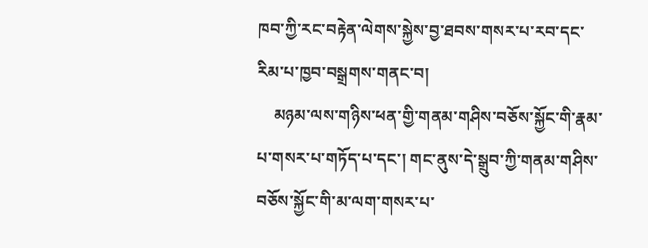ཁབ་ཀྱི་རང་བརྟེན་ལེགས་སྐྱེས་བྱ་ཐབས་གསར་པ་རབ་དང་རིམ་པ་ཁྱབ་བསྒྲགས་གནང་བ།
    མཉམ་ལས་གཉིས་ཕན་གྱི་གནམ་གཤིས་བཅོས་སྐྱོང་གི་རྣམ་པ་གསར་པ་གཏོད་པ་དང་། གང་ནུས་དེ་སྒྲུབ་ཀྱི་གནམ་གཤིས་བཅོས་སྐྱོང་གི་མ་ལག་གསར་པ་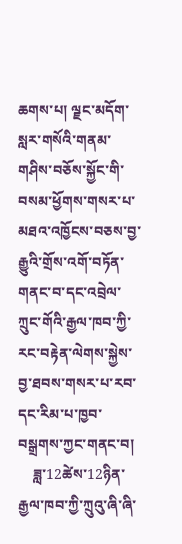ཆགས་པ། ལྗང་མདོག་སླར་གསོའི་གནམ་གཤིས་བཅོས་སྐྱོང་གི་བསམ་ཕྱོགས་གསར་པ་མཐའ་འཁྱོངས་བཅས་བྱ་རྒྱུའི་གྲོས་འགོ་བཏོན་གནང་བ་དང་འབྲེལ་ཀྲུང་གོའི་རྒྱལ་ཁབ་ཀྱི་རང་བརྟེན་ལེགས་སྐྱེས་བྱ་ཐབས་གསར་པ་རབ་དང་རིམ་པ་ཁྱབ་བསྒྲགས་ཀྱང་གནང་བ།
    ཟླ་12ཚེས་12ཉིན་རྒྱལ་ཁབ་ཀྱི་ཀྲུའུ་ཞི་ཞི་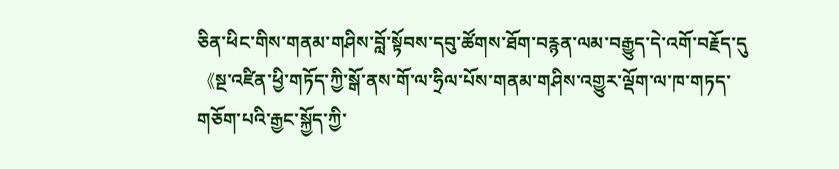ཅིན་ཕིང་གིས་གནམ་གཤིས་བློ་སྟོབས་དབུ་ཚོགས་ཐོག་བརྙན་ལམ་བརྒྱུད་དེ་འགོ་བརྗོད་དུ《སྔ་འཛིན་ཕྱི་གཏོད་ཀྱི་སྒོ་ནས་གོ་ལ་ཧྲིལ་པོས་གནམ་གཤིས་འགྱུར་ལྡོག་ལ་ཁ་གཏད་གཅོག་པའི་རྒྱང་སྐྱོད་ཀྱི་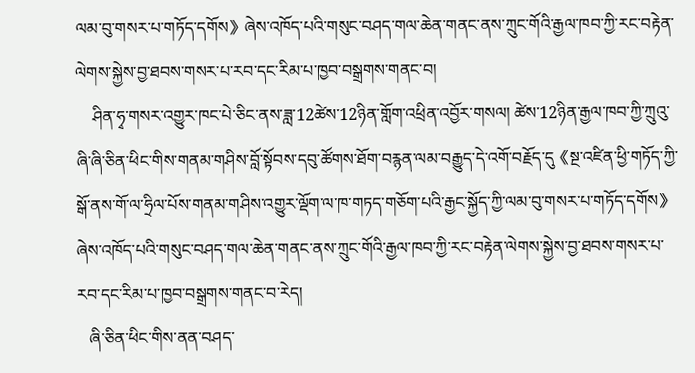ལམ་བུ་གསར་པ་གཏོད་དགོས》ཞེས་འཁོད་པའི་གསུང་བཤད་གལ་ཆེན་གནང་ནས་ཀྲུང་གོའི་རྒྱལ་ཁབ་ཀྱི་རང་བརྟེན་ལེགས་སྐྱེས་བྱ་ཐབས་གསར་པ་རབ་དང་རིམ་པ་ཁྱབ་བསྒྲགས་གནང་བ།
    ཤིན་ཧྭ་གསར་འགྱུར་ཁང་པེ་ཅིང་ནས་ཟླ་12ཚེས་12ཉིན་གློག་འཕྲིན་འབྱོར་གསལ། ཚེས་12ཉིན་རྒྱལ་ཁབ་ཀྱི་ཀྲུའུ་ཞི་ཞི་ཅིན་ཕིང་གིས་གནམ་གཤིས་བློ་སྟོབས་དབུ་ཚོགས་ཐོག་བརྙན་ལམ་བརྒྱུད་དེ་འགོ་བརྗོད་དུ《སྔ་འཛིན་ཕྱི་གཏོད་ཀྱི་སྒོ་ནས་གོ་ལ་ཧྲིལ་པོས་གནམ་གཤིས་འགྱུར་ལྡོག་ལ་ཁ་གཏད་གཅོག་པའི་རྒྱང་སྐྱོད་ཀྱི་ལམ་བུ་གསར་པ་གཏོད་དགོས》ཞེས་འཁོད་པའི་གསུང་བཤད་གལ་ཆེན་གནང་ནས་ཀྲུང་གོའི་རྒྱལ་ཁབ་ཀྱི་རང་བརྟེན་ལེགས་སྐྱེས་བྱ་ཐབས་གསར་པ་རབ་དང་རིམ་པ་ཁྱབ་བསྒྲགས་གནང་བ་རེད།
   ཞི་ཅིན་ཕིང་གིས་ནན་བཤད་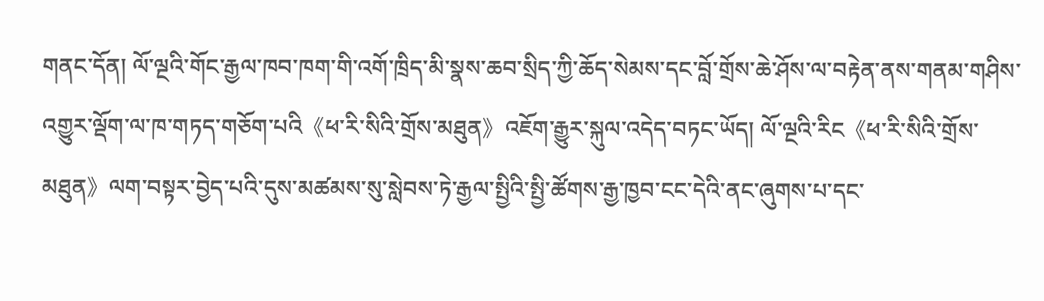གནང་དོན། ལོ་ལྔའི་གོང་རྒྱལ་ཁབ་ཁག་གི་འགོ་ཁྲིད་མི་སྣས་ཆབ་སྲིད་ཀྱི་ཆོད་སེམས་དང་བློ་གྲོས་ཆེ་ཤོས་ལ་བརྟེན་ནས་གནམ་གཤིས་འགྱུར་ལྡོག་ལ་ཁ་གཏད་གཅོག་པའི《ཕ་རི་སིའི་གྲོས་མཐུན》འཇོག་རྒྱུར་སྐུལ་འདེད་བཏང་ཡོད། ལོ་ལྔའི་རིང《ཕ་རི་སིའི་གྲོས་མཐུན》ལག་བསྟར་བྱེད་པའི་དུས་མཚམས་སུ་སླེབས་ཏེ་རྒྱལ་སྤྱིའི་སྤྱི་ཚོགས་རྒྱ་ཁྱབ་ངང་དེའི་ནང་ཞུགས་པ་དང་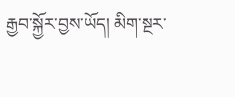རྒྱབ་སྐྱོར་བྱས་ཡོད། མིག་སྔར་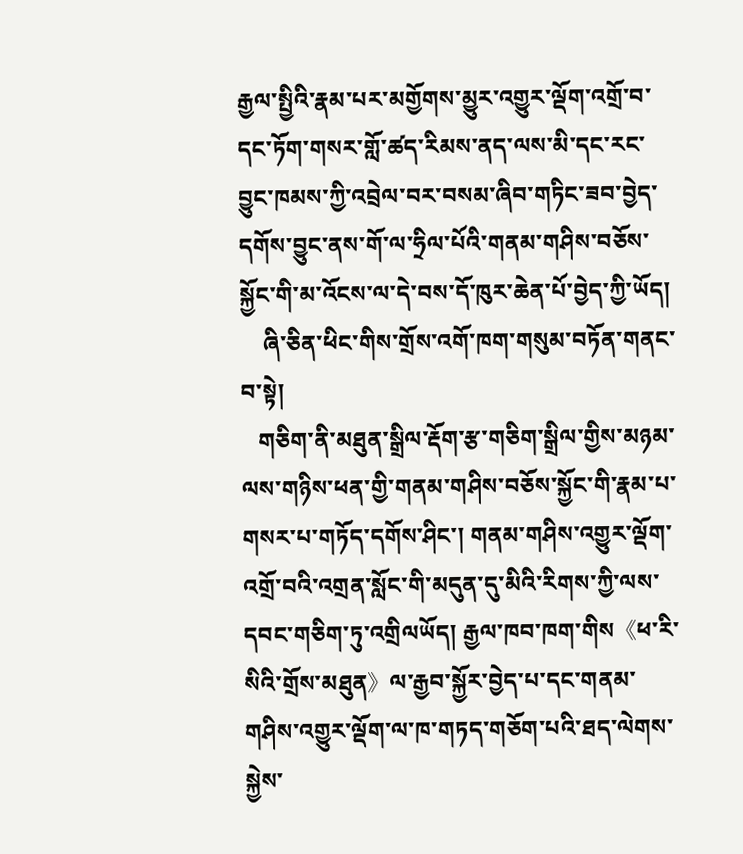རྒྱལ་སྤྱིའི་རྣམ་པར་མགྱོགས་མྱུར་འགྱུར་ལྡོག་འགྲོ་བ་དང་ཏོག་གསར་གློ་ཚད་རིམས་ནད་ལས་མི་དང་རང་བྱུང་ཁམས་ཀྱི་འབྲེལ་བར་བསམ་ཞིབ་གཏིང་ཟབ་བྱེད་དགོས་བྱུང་ནས་གོ་ལ་ཧྲིལ་པོའི་གནམ་གཤིས་བཅོས་སྐྱོང་གི་མ་འོངས་ལ་དེ་བས་དོ་ཁུར་ཆེན་པོ་བྱེད་ཀྱི་ཡོད།
    ཞི་ཅིན་ཕིང་གིས་གྲོས་འགོ་ཁག་གསུམ་བཏོན་གནང་བ་སྟེ།
   གཅིག་ནི་མཐུན་སྒྲིལ་རྡོག་རྩ་གཅིག་སྒྲིལ་གྱིས་མཉམ་ལས་གཉིས་ཕན་གྱི་གནམ་གཤིས་བཅོས་སྐྱོང་གི་རྣམ་པ་གསར་པ་གཏོད་དགོས་ཤིང་། གནམ་གཤིས་འགྱུར་ལྡོག་འགྲོ་བའི་འགྲན་སློང་གི་མདུན་དུ་མིའི་རིགས་ཀྱི་ལས་དབང་གཅིག་ཏུ་འགྲིལཡོད། རྒྱལ་ཁབ་ཁག་གིས《ཕ་རི་སིའི་གྲོས་མཐུན》ལ་རྒྱབ་སྐྱོར་བྱེད་པ་དང་གནམ་གཤིས་འགྱུར་ལྡོག་ལ་ཁ་གཏད་གཅོག་པའི་ཐད་ལེགས་སྐྱེས་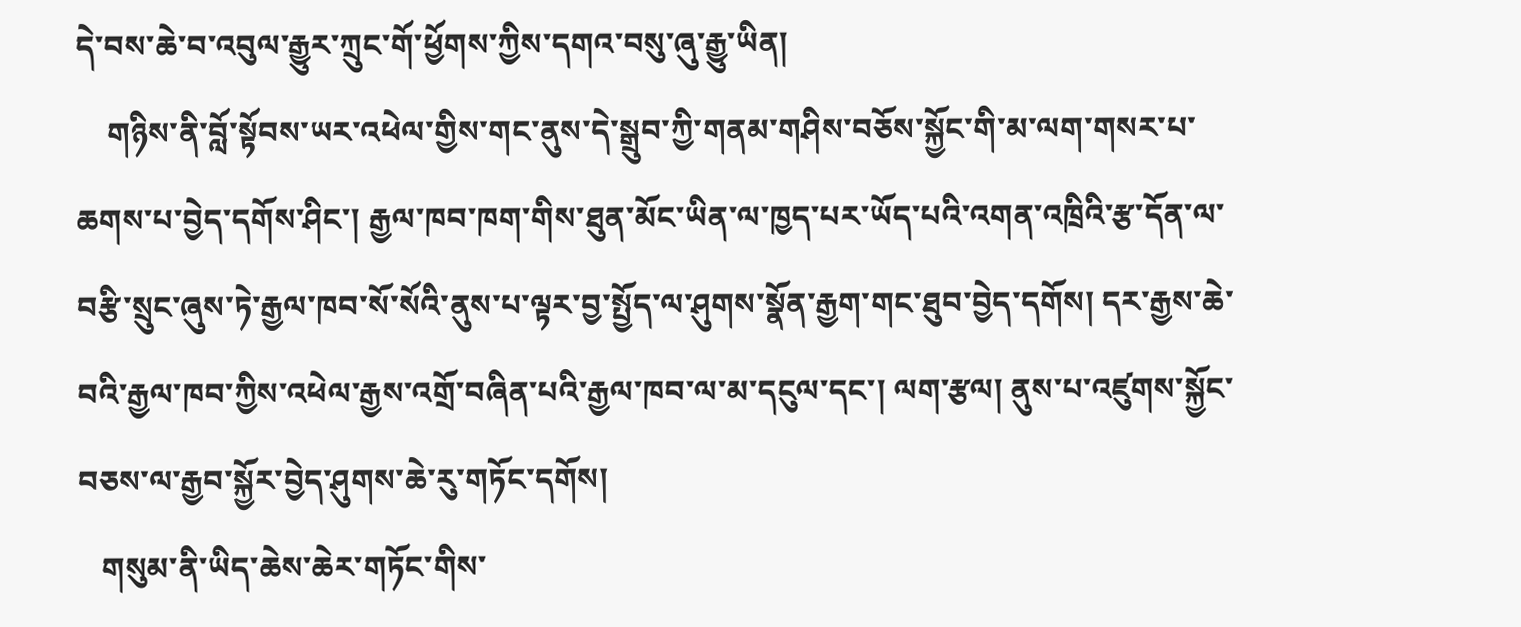དེ་བས་ཆེ་བ་འབུལ་རྒྱུར་ཀྲུང་གོ་ཕྱོགས་ཀྱིས་དགའ་བསུ་ཞུ་རྒྱུ་ཡིན།
    གཉིས་ནི་བློ་སྟོབས་ཡར་འཕེལ་གྱིས་གང་ནུས་དེ་སྒྲུབ་ཀྱི་གནམ་གཤིས་བཅོས་སྐྱོང་གི་མ་ལག་གསར་པ་ཆགས་པ་བྱེད་དགོས་ཤིང་། རྒྱལ་ཁབ་ཁག་གིས་ཐུན་མོང་ཡིན་ལ་ཁྱད་པར་ཡོད་པའི་འགན་འཁྲིའི་རྩ་དོན་ལ་བརྩི་སྲུང་ཞུས་ཏེ་རྒྱལ་ཁབ་སོ་སོའི་ནུས་པ་ལྟར་བྱ་སྤྱོད་ལ་ཤུགས་སྣོན་རྒྱག་གང་ཐུབ་བྱེད་དགོས། དར་རྒྱས་ཆེ་བའི་རྒྱལ་ཁབ་ཀྱིས་འཕེལ་རྒྱས་འགྲོ་བཞིན་པའི་རྒྱལ་ཁབ་ལ་མ་དངུལ་དང་། ལག་རྩལ། ནུས་པ་འཛུགས་སྐྱོང་བཅས་ལ་རྒྱབ་སྐྱོར་བྱེད་ཤུགས་ཆེ་རུ་གཏོང་དགོས།
   གསུམ་ནི་ཡིད་ཆེས་ཆེར་གཏོང་གིས་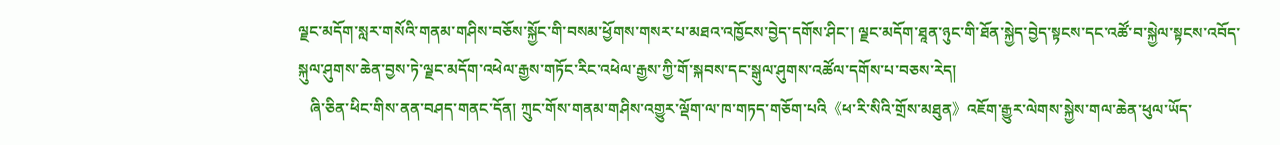ལྗང་མདོག་སླར་གསོའི་གནམ་གཤིས་བཅོས་སྐྱོང་གི་བསམ་ཕྱོགས་གསར་པ་མཐའ་འཁྱོངས་བྱེད་དགོས་ཤིང་། ལྗང་མདོག་ཐཱན་ཉུང་གི་ཐོན་སྐྱེད་བྱེད་སྟངས་དང་འཚོ་བ་སྐྱེལ་སྟངས་འབོད་སྐུལ་ཤུགས་ཆེན་བྱས་ཏེ་ལྗང་མདོག་འཕེལ་རྒྱས་གཏོང་རིང་འཕེལ་རྒྱས་ཀྱི་གོ་སྐབས་དང་སྒུལ་ཤུགས་འཚོལ་དགོས་པ་བཅས་རེད།
   ཞི་ཅིན་ཕིང་གིས་ནན་བཤད་གནང་དོན། ཀྲུང་གོས་གནམ་གཤིས་འགྱུར་ལྡོག་ལ་ཁ་གཏད་གཅོག་པའི《ཕ་རི་སིའི་གྲོས་མཐུན》འཇོག་རྒྱུར་ལེགས་སྐྱེས་གལ་ཆེན་ཕུལ་ཡོད་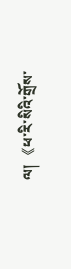ལ། 《ཕ་རི་སིའི་གྲོས་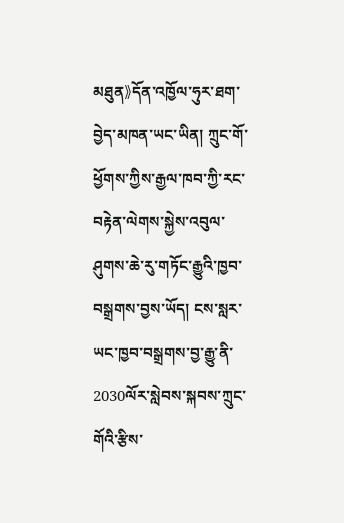མཐུན》དོན་འཁྱོལ་ཧུར་ཐག་བྱེད་མཁན་ཡང་ཡིན། ཀྲུང་གོ་ཕྱོགས་ཀྱིས་རྒྱལ་ཁབ་ཀྱི་རང་བརྟེན་ལེགས་སྐྱེས་འབུལ་ཤུགས་ཆེ་རུ་གཏོང་རྒྱུའི་ཁྱབ་བསྒྲགས་བྱས་ཡོད། ངས་སླར་ཡང་ཁྱབ་བསྒྲགས་བྱ་རྒྱུ་ནི་2030ལོར་སླེབས་སྐབས་ཀྲུང་གོའི་རྩིས་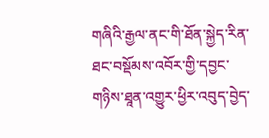གཞིའི་རྒྱལ་ནང་གི་ཐོན་སྐྱེད་རིན་ཐང་བསྡོམས་འབོར་གྱི་དབྱང་གཉིས་ཐཱན་འགྱུར་ཕྱིར་འབུད་བྱེད་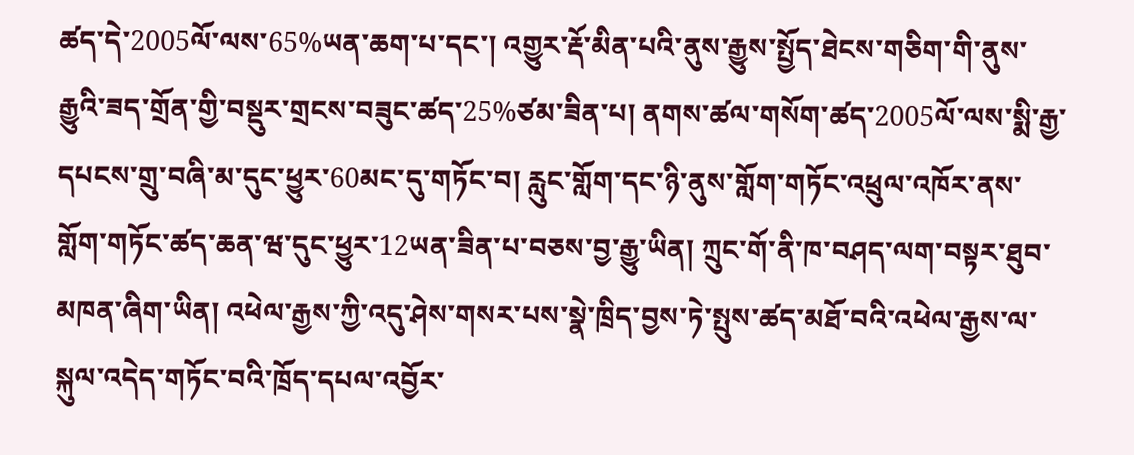ཚད་དེ་2005ལོ་ལས་65%ཡན་ཆག་པ་དང་། འགྱུར་རྡོ་མིན་པའི་ནུས་རྒྱུས་སྤྱོད་ཐེངས་གཅིག་གི་ནུས་རྒྱུའི་ཟད་གྲོན་གྱི་བསྡུར་གྲངས་བཟུང་ཚད་25%ཙམ་ཟིན་པ། ནགས་ཚལ་གསོག་ཚད་2005ལོ་ལས་སྨི་རྒྱ་དཔངས་གྲུ་བཞི་མ་དུང་ཕྱུར་60མང་དུ་གཏོང་བ། རླུང་གློག་དང་ཉི་ནུས་གློག་གཏོང་འཕྲུལ་འཁོར་ནས་གློག་གཏོང་ཚད་ཆན་ཝ་དུང་ཕྱུར་12ཡན་ཟིན་པ་བཅས་བྱ་རྒྱུ་ཡིན། ཀྲུང་གོ་ནི་ཁ་བཤད་ལག་བསྟར་ཐུབ་མཁན་ཞིག་ཡིན། འཕེལ་རྒྱས་ཀྱི་འདུ་ཤེས་གསར་པས་སྣེ་ཁྲིད་བྱས་ཏེ་སྤུས་ཚད་མཐོ་བའི་འཕེལ་རྒྱས་ལ་སྐུལ་འདེད་གཏོང་བའི་ཁྲོད་དཔལ་འབྱོར་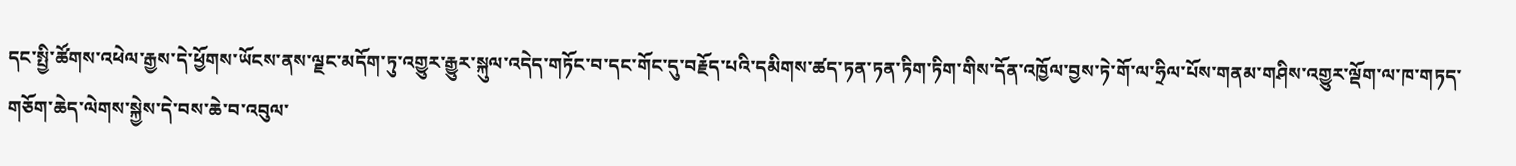དང་སྤྱི་ཚོགས་འཕེལ་རྒྱས་དེ་ཕྱོགས་ཡོངས་ནས་ལྗང་མདོག་ཏུ་འགྱུར་རྒྱུར་སྐུལ་འདེད་གཏོང་བ་དང་གོང་དུ་བརྗོད་པའི་དམིགས་ཚད་ཏན་ཏན་ཏིག་ཏིག་གིས་དོན་འཁྱོལ་བྱས་ཏེ་གོ་ལ་ཧྲིལ་པོས་གནམ་གཤིས་འགྱུར་ལྡོག་ལ་ཁ་གཏད་གཅོག་ཆེད་ལེགས་སྐྱེས་དེ་བས་ཆེ་བ་འབུལ་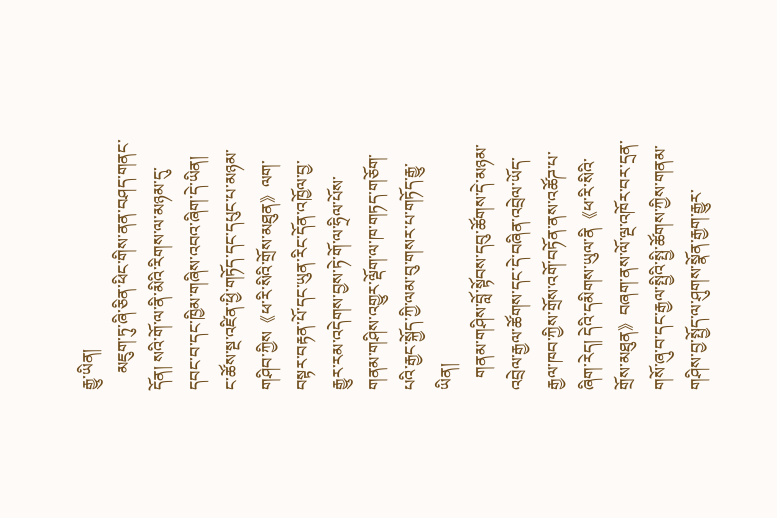རྒྱུ་ཡིན།
    མཇུག་ཏུ་ཞི་ཅིན་ཕིང་གིས་ནན་བཤད་གནང་དོན། སའི་གོ་ལ་ནི་མིའི་རིགས་ལ་མཉམ་དུ་དབང་བ་དང་ཁྱིམ་གཞིས་འབའ་ཞིག་དེ་ཡིན། ང་ཚོས་སྔ་འཛིན་ཕྱི་གཏོད་དང་དཔུང་པ་མཉམ་གཤིབ་ཀྱིས《ཕ་རི་སིའི་གྲོས་མཐུན》ལག་བསྟར་བརྟན་པོ་དང་ཡུན་རིང་དོན་འཁྱོལ་བྱ་རྒྱུར་རམ་འདེགས་བྱས་ཏེ་གོ་ལ་ཧྲིལ་པོས་གནམ་གཤིས་འགྱུར་ལྡོག་ལ་ཁ་གཏད་གཅོག་པའི་རྒྱང་སྐྱོད་ཀྱི་ལམ་བུ་གསར་པ་གཏོད་རྒྱུ་ཡིན།
   གནམ་གཤིས་བློ་སྟོབས་དབུ་ཚོགས་དེ་མཉམ་འབྲེལ་རྒྱལ་ཚོགས་དང་དེ་བཞིན་འབྲེལ་ཡོད་རྒྱལ་ཁབ་ཀྱིས་གྲོས་འགོ་བཏོན་ནས་འཚོཌ་པ་ཞིག་རེད། དེའི་དམིགས་ཡུལ་ནི《ཕ་རི་སིའི་གྲོས་མཐུན》བཞག་ནས་ལོ་ལྔ་འཁོར་བར་དྲན་གསོ་ཞུ་བ་དང་རྒྱལ་སྤྱིའི་སྤྱི་ཚོགས་ཀྱིས་གནམ་གཤིས་བྱ་སྤྱོད་ལ་ཤུགས་སྣོན་རྒྱག་རྒྱུར་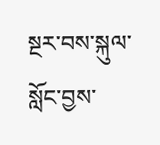སྔར་བས་སྐུལ་སློང་བྱས་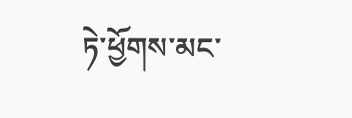ཏེ་ཕྱོགས་མང་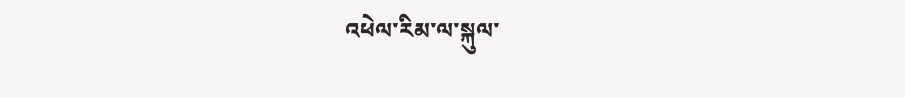འཕེལ་རིམ་ལ་སྐུལ་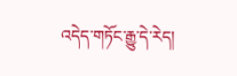འདེད་གཏོང་རྒྱུ་དེ་རེད།